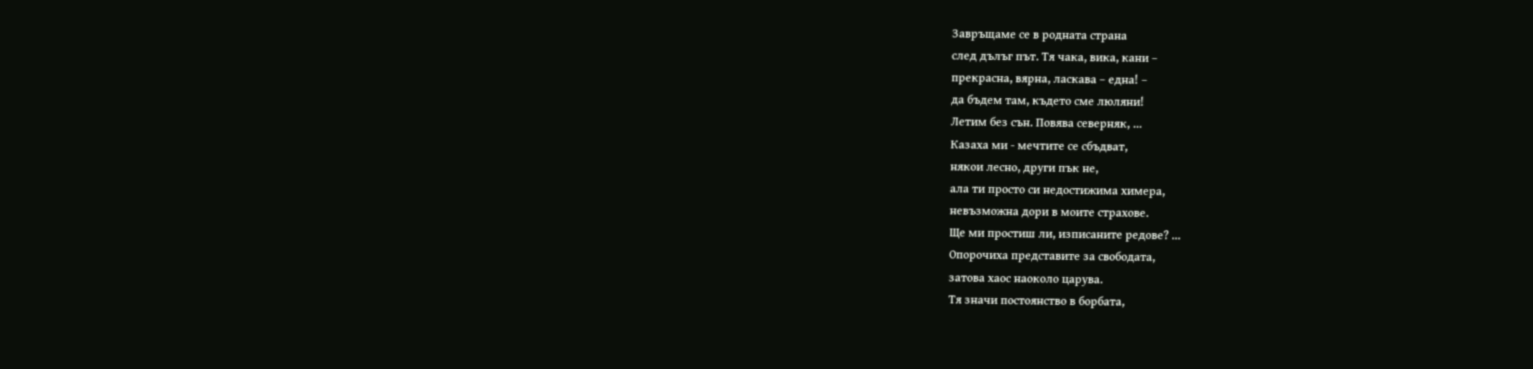Завръщаме се в родната страна
след дълъг път. Тя чака, вика, кани –
прекрасна, вярна, ласкава – една! –
да бъдем там, където сме люляни!
Летим без сън. Повява северняк, ...
Казаха ми - мечтите се сбъдват,
някои лесно, други пък не,
ала ти просто си недостижима химера,
невъзможна дори в моите страхове.
Ще ми простиш ли, изписаните редове? ...
Опорочиха представите за свободата,
затова хаос наоколо царува.
Тя значи постоянство в борбата,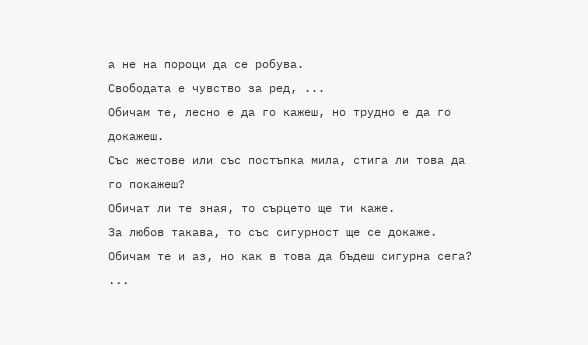а не на пороци да се робува.
Свободата е чувство за ред, ...
Обичам те, лесно е да го кажеш, но трудно е да го докажеш.
Със жестове или със постъпка мила, стига ли това да го покажеш?
Обичат ли те зная, то сърцето ще ти каже.
За любов такава, то със сигурност ще се докаже.
Обичам те и аз, но как в това да бъдеш сигурна сега? ...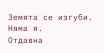Земята се изгуби. Няма я.
Отдавна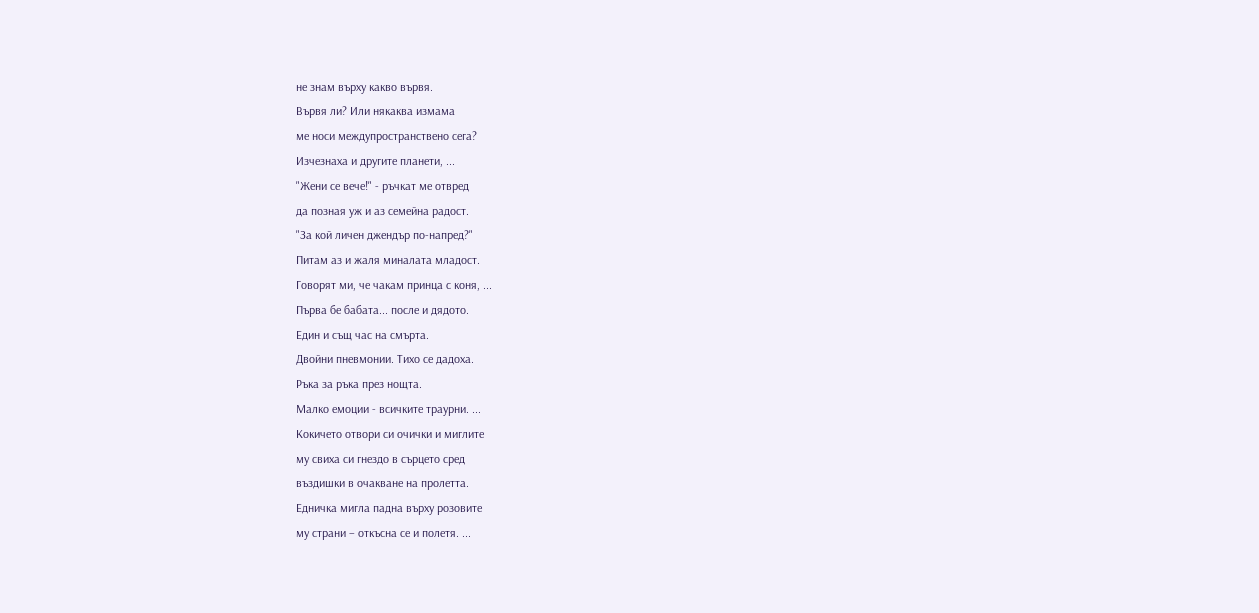не знам върху какво вървя.
Вървя ли? Или някаква измама
ме носи междупространствено сега?
Изчезнаха и другите планети, ...
"Жени се вече!" - ръчкат ме отвред
да позная уж и аз семейна радост.
"За кой личен джендър по-напред?"
Питам аз и жаля миналата младост.
Говорят ми, че чакам принца с коня, ...
Първа бе бабата... после и дядото.
Един и същ час на смърта.
Двойни пневмонии. Тихо се дадоха.
Ръка за ръка през нощта.
Малко емоции - всичките траурни. ...
Кокичето отвори си очички и миглите
му свиха си гнездо в сърцето сред
въздишки в очакване на пролетта.
Едничка мигла падна върху розовите
му страни – откъсна се и полетя. ...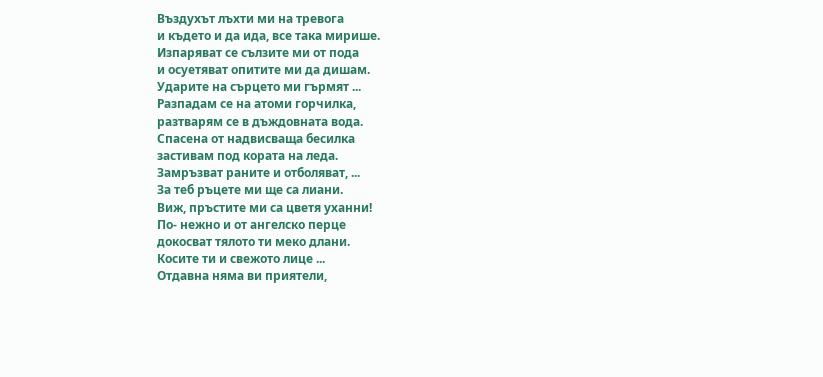Въздухът лъхти ми на тревога
и където и да ида, все така мирише.
Изпаряват се сълзите ми от пода
и осуетяват опитите ми да дишам.
Ударите на сърцето ми гърмят ...
Разпадам се на атоми горчилка,
разтварям се в дъждовната вода.
Спасена от надвисваща бесилка
застивам под кората на леда.
Замръзват раните и отболяват, ...
За теб ръцете ми ще са лиани.
Виж, пръстите ми са цветя уханни!
По- нежно и от ангелско перце
докосват тялото ти меко длани.
Косите ти и свежото лице ...
Отдавна няма ви приятели,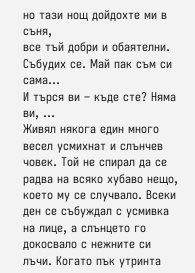но тази нощ дойдохте ми в съня,
все тъй добри и обаятелни.
Събудих се. Май пак съм си сама…
И търся ви – къде сте? Няма ви, ...
Живял някога един много весел усмихнат и слънчев човек. Той не спирал да се радва на всяко хубаво нещо, което му се случвало. Всеки ден се събуждал с усмивка на лице, а слънцето го докосвало с нежните си лъчи. Когато пък утринта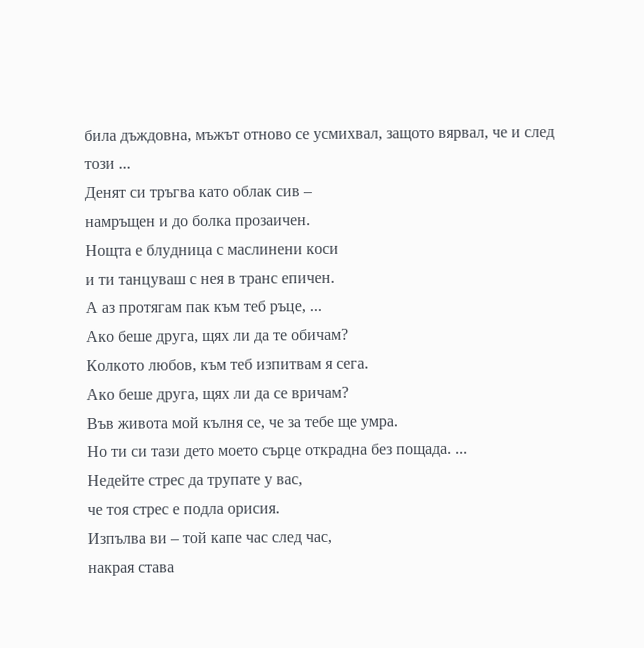била дъждовна, мъжът отново се усмихвал, защото вярвал, че и след този ...
Денят си тръгва като облак сив –
намръщен и до болка прозаичен.
Нощта е блудница с маслинени коси
и ти танцуваш с нея в транс епичен.
А аз протягам пак към теб ръце, ...
Ако беше друга, щях ли да те обичам?
Колкото любов, към теб изпитвам я сега.
Ако беше друга, щях ли да се вричам?
Във живота мой кълня се, че за тебе ще умра.
Но ти си тази дето моето сърце открадна без пощада. ...
Недейте стрес да трупате у вас,
че тоя стрес е подла орисия.
Изпълва ви – той капе час след час,
накрая става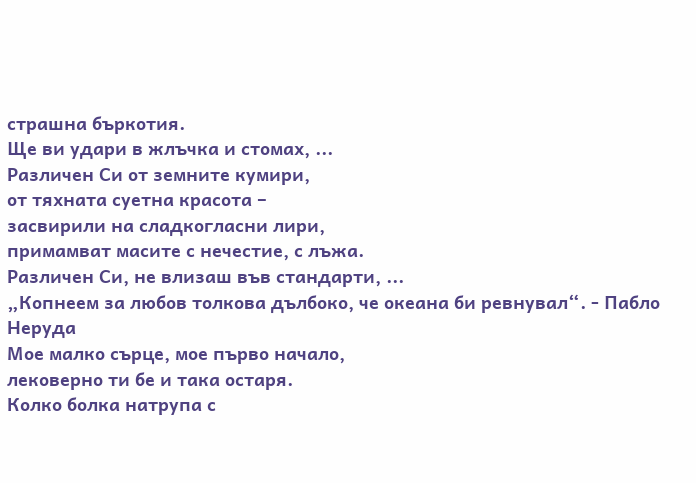страшна бъркотия.
Ще ви удари в жлъчка и стомах, ...
Различен Си от земните кумири,
от тяхната суетна красота –
засвирили на сладкогласни лири,
примамват масите с нечестие, с лъжа.
Различен Си, не влизаш във стандарти, ...
„Копнеем за любов толкова дълбоко, че океана би ревнувал“. - Пабло Неруда
Мое малко сърце, мое първо начало,
лековерно ти бе и така остаря.
Колко болка натрупа с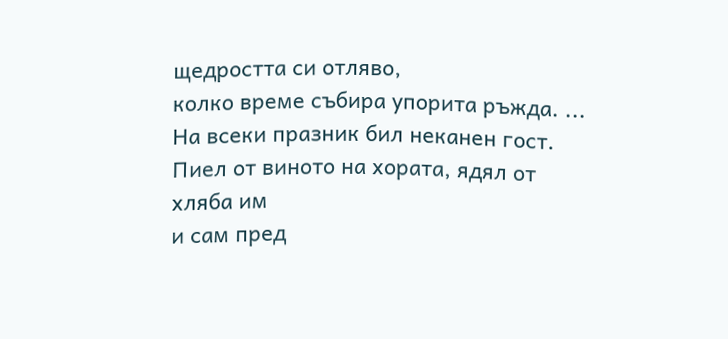щедростта си отляво,
колко време събира упорита ръжда. ...
На всеки празник бил неканен гост.
Пиел от виното на хората, ядял от хляба им
и сам пред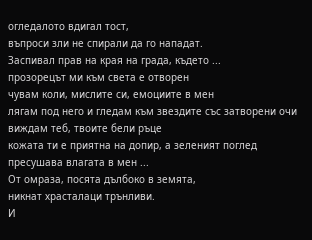огледалото вдигал тост,
въпроси зли не спирали да го нападат.
Заспивал прав на края на града, където ...
прозорецът ми към света е отворен
чувам коли, мислите си, емоциите в мен
лягам под него и гледам към звездите със затворени очи
виждам теб, твоите бели ръце
кожата ти е приятна на допир, а зеленият поглед пресушава влагата в мен ...
От омраза, посята дълбоко в земята,
никнат храсталаци трънливи.
И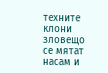техните клони зловещо се мятат
насам и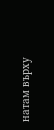натам върху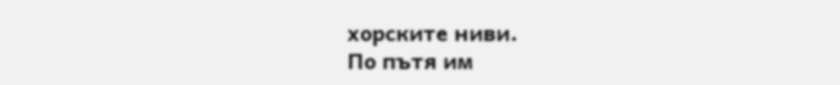хорските ниви.
По пътя им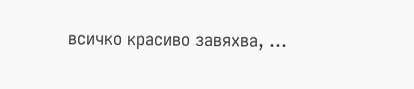всичко красиво завяхва, ...